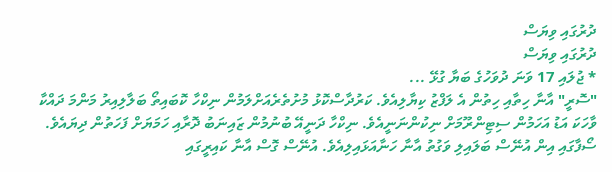ދުރުގައި ވިޔަސް
ދުރުގައި ވިޔަސް
* ޖުލައި 17 ވަނަ ދުވަހުގެ ބަޔާ ގުޅޭ ...
"ސޮރީ" އާނާ ހިތާއި ހިތުން އެ ލަފްޒު ކިޔާލިއެވެ. ކަރުދާސްކޮޅު މުށުތެރެއަށްލަމުން ނިކްހާ ކޮބައިތޯ ބަލާލިއިރު މަންމަ ދައްކާ ވާހަކަ އަޑު އަހަމުން ސިޓިންރޫމަށް ނިކުންނަނީއެވެ. ނިކްހާ ދަނީއޭ ބުނުމުން ޒައިނަބު ދޮރާއި ހަމަޔަށް ފަހަތުން ދިޔައެވެ. ސޯފާގައި އިން އުނޭސް ބަލައިލި ވަގުތު އާނާ ހަނާއަޅައިލިއެވެ. އުނޭސް ގޮސް އާނާ ކައިރީގައި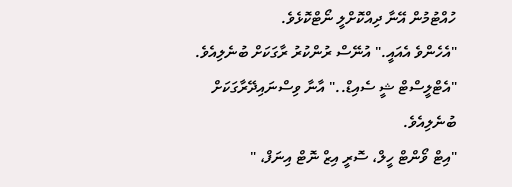ހުއްޓުމުން އޭނާ ދިއްކޮށްލީ ނޯޓްކޮޅެވެ.
"އެހެންވެ އެއައީ." އުނޭސް ރުންކުރު ރާގަކަށް ބުނެލިއެވެ.
"އެޓްލީސްޓް ޝީ ސެއިޑް.." އާނާ ވިސްނައިދޭރާގަކަށް ބުނެލިއެވެ.
"އިޓް ވޯންޓް ހީލް، ސޮރީ އިޒް ނޮޓް އިނަފް، "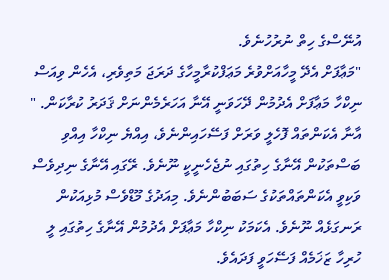އުނޭސްގެ ހިތް ނުރުހުނެވެ.
"މަޢާފަށް އެދޭ މީހާއަށްވުރެ މަޢަފްކުރާމީހާގެ ދަރަޖަ މަތިވެރި، އެހެން ވިއަސް ނިކްހާ މަޢާފަށް އެދުމުން ދޭހަވަނީ އޭނާ އަހަރެމެންނަށް ޤަދަރު ކުރާކަން. " އާނާ އެކަންތައް ފޮހެލީ ވަރަށް ފަސޭހައިންނެވެ، އިއްޔެ ނިކްހާ އިއްވި ބަސްތަކުން އޭނާގެ ހިތުގައި ނުޖެހެނީކީ ނޫނެވެ. ރޭގައި އޭނާގެ ނިދިވެސް ވަކިވީ އެކަންތައްތަކުގެ ސަބަބުންނެވެ. މިއަދުގެ މޫޑްވެސް މުޅިއަކުން ރަނގަޅެއް ނޫނެވެ. އެކަމަކު ނިކްހާ މަޢާފަށް އެދުމުން އޭނާގެ ހިތުގައި ލީ ހުރިހާ ޒަޚަމެއް ފަސޭހަވީ ފަދައެވެ.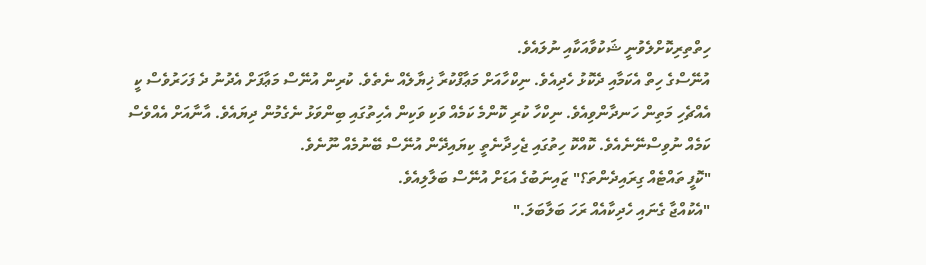ހިތްތިރިކޮށްލެވުނީ ޝަކުވާއަކާއި ނުލައެވެ.
އުނޭސްގެ ހިތް އެކަމާއި ދެކޮޅު ހެދިއެވެ. ނިކްހާއަށް މަޢާފްކުރާ ޚިޔާލެއް ނެތެވެ. ކުރިން އުނޭސް މަޢާފަށް އެދުނު ދެ ފަހަރުވެސް ކީ އެއްޗެހި މަތިން ހަނދާންވިއެވެ. ނިކްހާ ކުރި ކޮންމެ ކަމެއް ވަކި ވަކިން އެހިތުގައި ބިންވަޅު ނެގެމުން ދިޔައެވެ. އާނާއަށް އެއްވެސް ކަމެއް ނުވިސްނޭނެއެވެ. ކޮއްކޮ ހިތުގައި ޖެހިދާނެތީ ކިޔައިދޭން އުނޭސް ބޭނުމެއް ނޫނެވެ.
"ކޮފީ ތައްޓެއް ގިރައިދެންތަ؟" ޒައިނަބުގެ އަޑަށް އުނޭސް ބަލާލިއެވެ.
"އެކުއްޖާ ގެނައި ހެދިކާއެއް ރަހަ ބަލާބަލަ."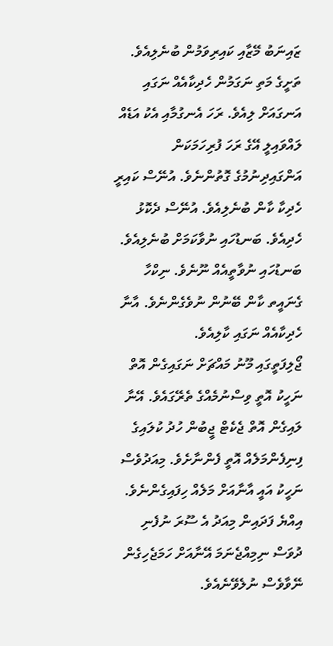ޒައިނަބު މޭޒާއި ކައިރިވަމުން ބުނެލިއެވެ. ތަށީގެ މަތި ނަގަމުން ހެދިކާއެއް ނަގައި އަނގައަށް ލިއެވެ. ރަހަ އެނގުމާއި އެކު އަޑެއް ލައްވައިލީ އޭގެ ރަހަ ފުރިހަމަކަން އަންގައިދިނުމުގެ ގޮތުންނެވެ. އުނޭސް ކައިރީ ހެދިކާ ކާން ބުނެލިއެވެ. އުނޭސް ދެކޮޅު ހެދިއެވެ. ބަނޑުހައި ނުވާކަމަށް ބުނެލިއެވެ. ބަނޑުހައި ނުވާތީއެއް ނޫނެވެ. ނިކްހާ ގެނައީތ ކާން ބޭނުން ނުވެގެންނެވެ. އާނާ ހެދިކާއެއް ނަގައި ކާލިއެވެ.
ޖޯލިފަތީގައި މޫނު މައްޗަށް ނަގައިގެން އޮތް ނަހީކު އޮތީ ވިސްނުމެއްގެ ތެރޭގައެވެ. އޭނާ ލައިގެން އޮތް ޖެކެޓް ޖީބުން ހުދު ކުލައިގެ ފިނިފެންމަލެއް އޮތީ ފެންނާށެވެ. މިއަދުވެސް ނަހީކު އައީ އާނާއަށް މަލެއް ހިފައިގެންނެވެ. އިއްޔެ ފަދައިން މިއަދު އެ ސޫރަ ނުފެނި ދުވަސް ނިމިއްޖެނަމަ އޭނާއަށް ހަމަޖެހިގެން ނޭވާވެސް ނުލެވޭނެއެވެ.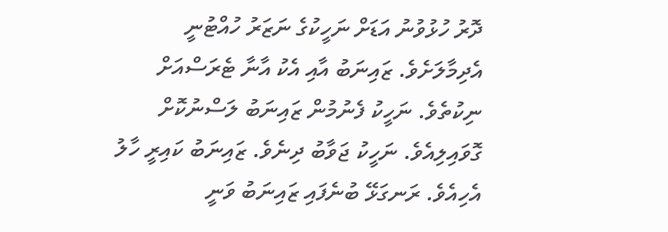ދޮރު ހުޅުވުނު އަޑަށް ނަހީކުގެ ނަޒަރު ހުއްޓުނީ އެދިމާލަށެވެ. ޒައިނަބު އާއި އެކު އާނާ ޓެރަސްއަށް ނިކުތެވެ. ނަހީކު ފެނުމުން ޒައިނަބު ލަސްނުކޮށް ގޮވައިލިއެވެ. ނަހީކު ޖަވާބު ދިނެވެ. ޒައިނަބު ކައިރީ ހާލު އެހިއެވެ. ރަނގަޅޭ ބުނެފައި ޒައިނަބު ވަނީ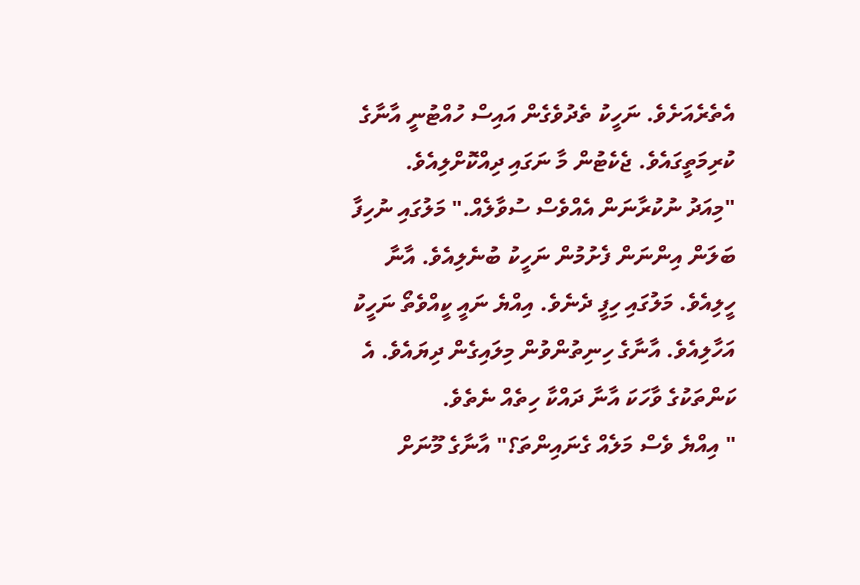އެތެރެއަށެވެ. ނަހީކު ތެދުވެގެން އައިސް ހުއްޓުނީ އާނާގެ ކުރިމަތީގައެވެ. ޖެކެޓުން މާ ނަގައި ދިއްކޮށްލިއެވެ.
"މިއަދު ނުކުރާނަން އެއްވެސް ސުވާލެއް." މަލުގައި ނުހިފާ ބަލަން އިންނަން ފެށުމުން ނަހީކު ބުނެލިއެވެ. އާނާ ހީލިއެވެ. މަލުގައި ހިފީ ދެނެވެ. އިއްޔެ ނައީ ކީއްވެތޯ ނަހީކު އަހާލިއެވެ. އާނާގެ ހިނިތުންވުން މިލައިގެން ދިޔައެވެ. އެ ކަންތަކުގެ ވާހަކަ އާނާ ދައްކާ ހިތެއް ނެތެވެ.
" އިއްޔެ ވެސް މަލެއް ގެނައިންތަ؟" އާނާގެ މޫނަށް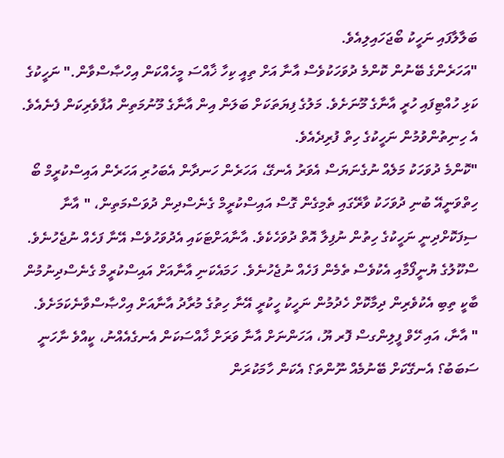ބަލާލާފައި ނަހީކު ބޯޖަހައިލިއެވެ.
"އަހަރެންގެ ބޭނުން ކޮންމެ ދުވަހަކުވެސް އާނާ އަށް ތިއީ ކިހާ ޚާއްސަ މީހެއްކަން އިހްޞާސްވާން." ނަހީކުގެ ކަޅި ހުއްޓިފައި ހުރީ އާނާގެ މޫނަށެވެ. މަލުގެ ފިޔަތަކަށް ބަލަން އިން އާނާގެ މޫނުމަތިން އުފާވެރިކަން ފެނެއެވެ. އެ ހިނިތުންވުމުން ނަހީކުގެ ހިތް ފުރިދެއެވެ.
"ކޮންމެ ދުވަހަކު މަލެއް ނުގެނަޔަސް އެވަރު އެނގޭ، އަހަރެން ހަނދާން އެބަހުރި އަހަރެން އައިސްކުރީމް ބޯ ހިތްވަނީއޭ ބުނި ދުވަހަކު ވާރޭގައި ތެމިގެން ގޮސް އައިސްކުރީމް ގެނެސްދިން ދުވަސްމަތިން، " އާނާ ސިފަކޮށްދިނީ ނަހީކުގެ ހިތުން ނުފިލާ އޮތް ދުވަހެކެވެ. އާނާއަށްޓަކައި އެދުވަހުވެސް އޭނާ ފަހެއް ނުޖެހުނެވެ. ސްކޫލުގެ ޔުނީފޯމާއި އެކުވެސް ތެމެން ފަހެއް ނުޖެހުނެވެ. ހަމައެކަނި އާނާއަށް އައިސްކުރީމް ގެނެސްދިނުމުން ބާކީ ތިބި އެކުވެރިން ދިމާކޮށް ހެދުމުން ނަހީކު ހީކުރީ އޭނާ ހިތުގެ މުރާދު އާނާއަށް އިހްޞާސްވާނެކަމަށެވެ.
" އާނާ، އައި ހޭވް ފީލިންގސް ފޮރ ޔޫ، އަހަންނަށް އާނާ ވަރަށް ޚާއްސަކަން އެނގެއެއްނު، ކީއްވެ ނާހަނީ ސަބަބު؟ އެނގޭކަށް ބޭނުމެއް ނޫންތަ؟ އެކަން ހާމަކުރަން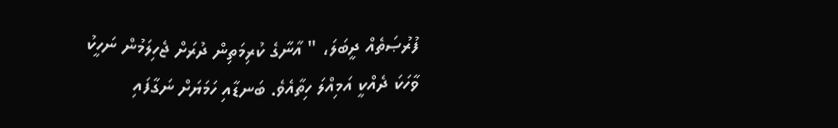ފުރުޞަތެއް ދީބަލަ، " އާނާގެ ކުރިމަތިން ދުރަށް ޖެހިލަމުން ނަހީކު ވާހަކަ ދެއްކީ އަމިއްލަ ހިތާއެވެ. ބަނޑާއި ހަމަޔަށް ނަގާފައި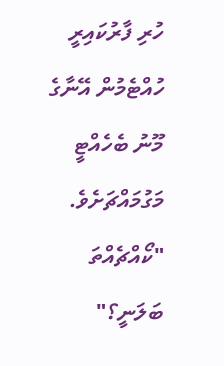ހުރި ފާރުކައިރީ ހުއްޓެމުން އޭނާގެ މޫނު ބެހެއްޓީ މަގުމައްޗަށެވެ.
"ކޯއްޗެއްތަ ބަލަނީ؟"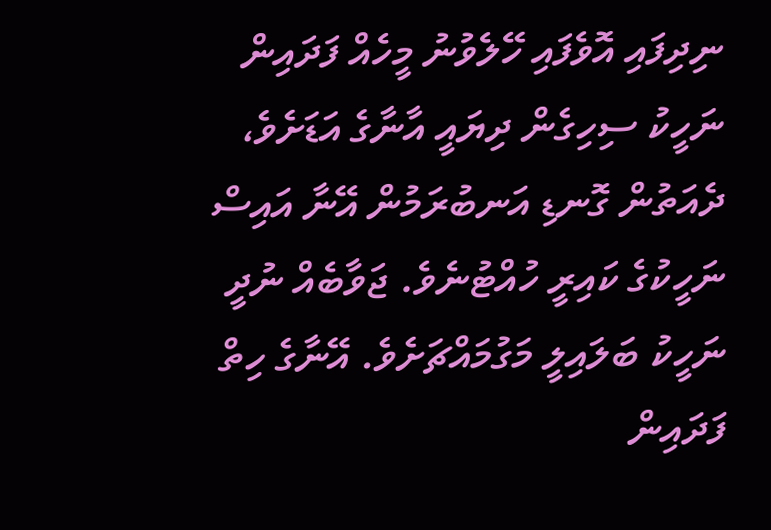ނިދިފައި އޮވެފައި ހޭލެވުނު މީހެއް ފަދައިން ނަހީކު ސިހިގެން ދިޔައީ އާނާގެ އަޑަށެވެ، ދެއަތުން ގޮނޑި އަނބުރަމުން އޭނާ އައިސް ނަހީކުގެ ކައިރީ ހުއްޓުނެވެ. ޖަވާބެއް ނުދީ ނަހީކު ބަލައިލީ މަގުމައްޗަށެވެ. އޭނާގެ ހިތް ފަދައިން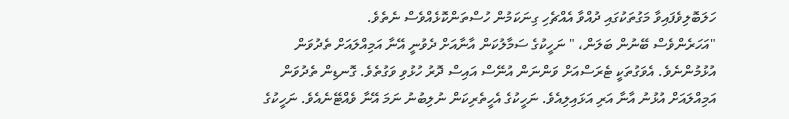ހަލަބޮލިވެފައިވާ މަގުތަކުގައި ދުއްވާ އެއްޗެހި ގިނަކަމުން ހުސްތަންކޮޅެއްވެސް ނެތެވެ.
"އަހަރެންވެސް ބޭނުން ބަލަން، " ނަހީކުގެ ސަމާލުކަން އާނާއަށް ދެވުނީ އޭނާ އަމިއްލައަށް ތެދުވަން އުޅުމުންނެވެ. އެވަގުތަކީ ޓެރަސްއަށް ވަންނަން އުނޭސް އައިސް ދޮރު ހުޅުވި ވަގުތެވެ. ގޮނޑިން ތެދުވަން އަމިއްލައަށް އުޅުނު އާނާ އަރި އަޅައިލިއެވެ. ނަހީކުގެ އެހީތެރިކަން ނުލިބުނު ނަމަ އޭނާ ވެއްޓޭނެއެވެ. ނަހީކުގެ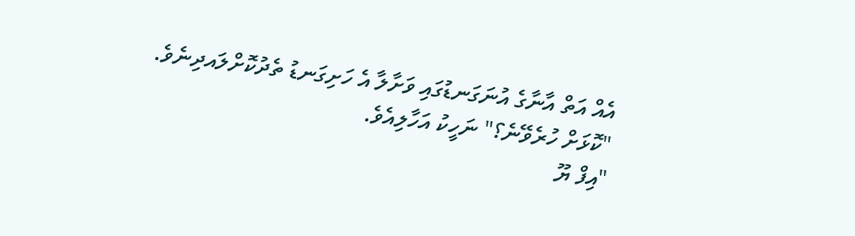އެއް އަތް އާނާގެ އުނަގަނޑުގައި ވަށާލާ އެ ހަށިގަނޑު ތެދުކޮށްލައދިނެވެ.
"ކޮޅަށް ހުރެވޭނެ؟" ނަހީކު އަހާލިއެވެ.
"އިފް ޔޫ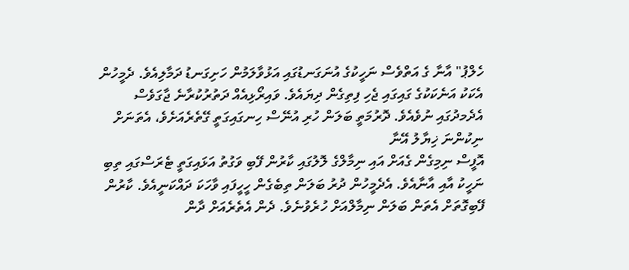ހެލްޕު" އާނާ ގެ އަތްވެސް ނަހީކުގެ އުނަގަނޑުގައި އަޅުވާލަމުން ހަށިގަނޑު ދަމާލިއެވެ. ދެމީހުން އެކަކު އަނެކަކުގެ ގައިގައި ޖެހި ފިތިގެން ދިޔައެވެ. ވައިރޯޅިއެއް ދަތުރުކުރާނެ ޖާގަވެސް އެދެމދުގައި ނުވެއެވެ. ދޮރުމަތީ ބަލަން ހުރި އުނޭސް ހިނގައިގަތީ ގޭތެރެއަށެވެ، އެތަނަށް ނިކުންނަ ޚިޔާލު އޭނާ
އޮފީސް ނިމިގެން ގެއަށް އައި ނިމާލްގެ ލޮލުގައި ކާރުން ފޭބި ވަގުތު އަޅައިގަތީ ޓެރަސްގައި ތިބި ނަހީކު އާއި އާނާއެވެ. އެދެމީހުން ދުރު ބަލަން ތިބެގެން ހީހީފައި ވާހަކަ ދައްކަނީއެވެ. ކާރުން ފޭބިގޮތަށް އެތަން ބަލަން ނިމާލްއަށް ހުރެވުނެވެ. ދެން އެތެރެއަށް ދާން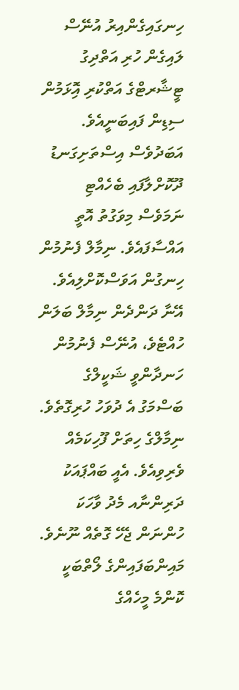ހިނގައިގެންއިރު އުނޭސް ލައިގެން ހުރި އަތްދިގު ޓީޝާރޓްގެ އަތްކުރި އިޮޅަމުން ސިޑިން ފައިބަނީއެވެ. އަބަދުވެސް އިސްތަށިގަނޑު ދޫކޮށްލާފައި ބެހެއްޓި ނަމަވެސް މިވަގުތު އޮތީ އައްސާފައެވެ. ނިމާލް ފެނުމުން ހިނގުން އަވަސްކޮށްލިއެވެ. އޭނާ ދަންދެން ނިމާލް ބަލަން ހުއްޓެވެ، އުނޭސް ފެނުމުން ހަނދާންވީ ޝަކީލްގެ ބަސްމަގު އެ ދުވަހު ހުރިގޮތެވެ. ނިމާލްގެ ހިތަށް ފޫހިކަމެއް ވެރިވިއެވެ. އެއީ ބައްޕައަކު ދަރިންނާއ މެދު ވާހަކަ ހުންނަން ޖެހޭ ގޮތެއް ނޫނެވެ. މައިންބަފައިންގެ ލޯތްބަކީ ކޮންމެ މީހެއްގެ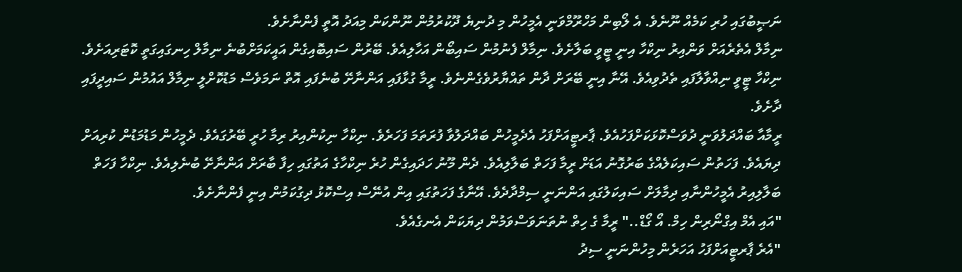ނަޞީބުގައި ހުރި ކަމެއް ނޫނެވެ. އެ ލޯބިން މަހްރޫމްވަނީ އެމީހުން މި ދުނިޔެ ދޫކުރުމުން ނޫންކަން މިއަދު އޮތީ ފެންނާށެވެ.
ނިމާލް އެތެރެއަށް ވަންއިރު ނިކްހާ އިނީ ޓީވީ ބަލާށެވެ. ނިމާލް ފެނުމުން ސައިބޯން އަހާލިއެވެ. ބޭރުން ސައިބޮއިގެން އައީކަމަށްބުނެ ނިމާލް ހިނގައިގަތީ ކޮޓަރިއަށެވެ. ނިކްހާ ޓީވީ ނިއްވާލާފައި ތެދުވިއެވެ. އޭނާ އިނީ ބޭރަށް ދާން ތައްޔާރުވެގެންނެވެ. ރީމާ ގުޅާފައި އަންނާށޭ ބުނެފައި އޮތް ނަމަވެސް މަޑުކޮށްލީ ނިމާލް އައުމުން ސައިދީފައި ދާށެވެ.
ރީމާއާ ބައްދަލުވަނީ ދުވަސްކޮޅަކަށްފަހުއެވެ. ޕާރޓީއަށްފަހު އެދެމީހުން ބައްދަލުވާ ފުރަތަމަ ފަހަރެވެ. ނިކްހާ ނިކުންއިރު ރިމާ ހުރީ ބޭރުގައެވެ. ދެމީހުން މަޑުމަޑުން ކުރިއަށް ދިޔައެވެ. ފަހަތުން ސައިކަލެއްގެ ބަރުގޮނު އަޑަށް ރީމާ ފަހަތް ބަލާލިއެވެ. ދެން މޫނު ހަދައިގެން ހުރެ ނިކްހާގެ އަތުގައި ހިފާ ބާރަށް އަންނާށޭ ބުނެލިއެވެ. ނިކްހާ ފަހަތް ބަލާލިއިރު އެމީހުންނާއި ދިމާލަށް ސައިކަލުގައި އަންނަނީ ސިމްދާދެވެ. އޭނާގެ ފަހަތުގައި އިން އުނޭސް އިސްކޮޅު ދިގުކަމުން އިނީ ފެންނާށެވެ.
"އައި އެމް އިގްނޯރިން ހިމް. އޯ ގޯޑް.." ރީމާ ގެ ހިތް ނުތަނަވަސްވަމުން ދިޔަކަން އެނގެއެވެ.
"އެރެ ޕާރޓީއަށްފަހު އަހަރެން މިހުންނަނީ ސިދު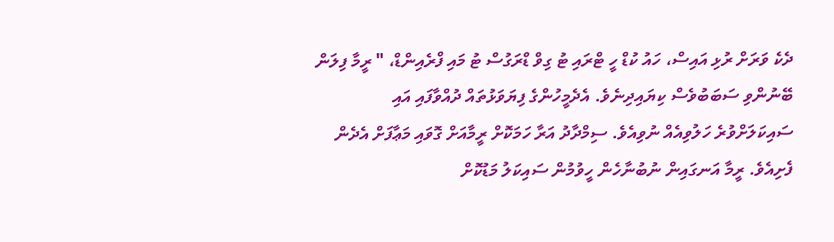ދެކެ ވަރަށް ރުޅި އައިސް، ހައު ކުޑް ހީ ޓްރައި ޓު ގިވް ޑްރަގުސް ޓު މައި ފްރެއިންޑް، " ރީމާ ފިލަން ބޭނުންވި ސަބަބުވެސް ކިޔައިދިނެވެ. އެދެމީހުންގެ ފިޔަވަޅުތައް ދުއްވާފައި އައި ސައިކަލަށްވުރެ ހަލުވިއެއް ނުވިއެވެ. ސިމްދާދު އަރާ ހަމަކޮށް ރީމާއަށް ގޮވައި މަޢާފަށް އެދެން ފެށިއެވެ. ރީމާ އަނގައިން ނުބުނާހެން ހީވުމުން ސައިކަލު މަޑުކޮށް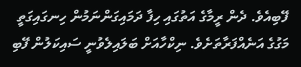ފޭބިއެވެ. ދެން ރީމާގެ އަތުގައި ހިފާ ދަމައިގަންނަމުން ހިނގައިގަތީ މަގުގެ އަނެއްފަރާތަށެވެ. ނިކްހާއަށް ބަލައިލެވުނީ ސައިކަލުން ފޭބި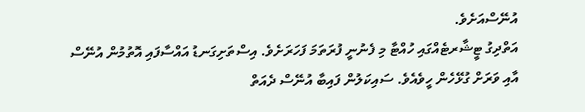އުނޭސްއަށެވެ.
އަތްދިގު ޓީޝާރޓެއްގައި ހުއްޓާ މި ފެނުނީ ފުރަތަމަ ފަހަރަށެވެ. އިސްތަށިގަނޑު އައްސާފައި އޮތުމުން އުނޭސް އާއި ވަރަށް ގުޅޭހެން ހީވެއެވެ. ސައިކަލުން ފައިބާ އުނޭސް ދެއަތް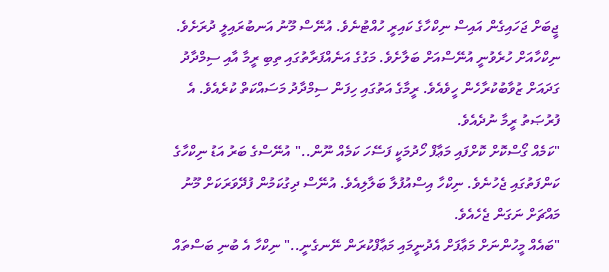ޖީބަށް ޖަހައިގެން އައިސް ނިކްހާގެ ކައިރީ ހުއްޓުނެވެ. އުނޭސް މޫނު އަނބުރައިލީ ދުރަށެވެ. ނިކްހާއަށް ހުރެވުނީ އުނޭސްއަށް ބަލާށެވެ. މަގުގެ އަނެއްފަރާތުގައި ތިބި ރީމާ އާއި ސިމްދާދު ގަދައަށް ޒުވާބުކުރާހެން ހީވެއެވެ. ރީމާގެ އަތުގައި ހިފަން ސިމްދާދު މަސައްކަތް ކުރެއެވެ. އެ ފުރުޞަތު ރީމާ ނުދެއެވެ.
"ކަމެއް ގޯސްކޮށް ކޮށްފައި މަޢާފް ހޯދުމަކީ ފަސޭހަ ކަމެއް ނޫން.." އުނޭސްގެ ބަރު އަޑު ނިކްހާގެ ކަންފަތުގައި ޖެހުނެވެ. ނިކްހާ އިސްއުފުލާ ބަލާލިއެވެ. އުނޭސް ދިގުކަމުން ފުދޭވަރަކަށް މޫނު މައްޗަށް ނަގަން ޖެހެއެވެ.
"ބައެއް މީހުންނަށް މަޢާފަށް އެދުނީމައި މަޢާފްކުރަން ނޭނގެނީ.." ނިކްހާ އެ ބުނި ބަސްތައް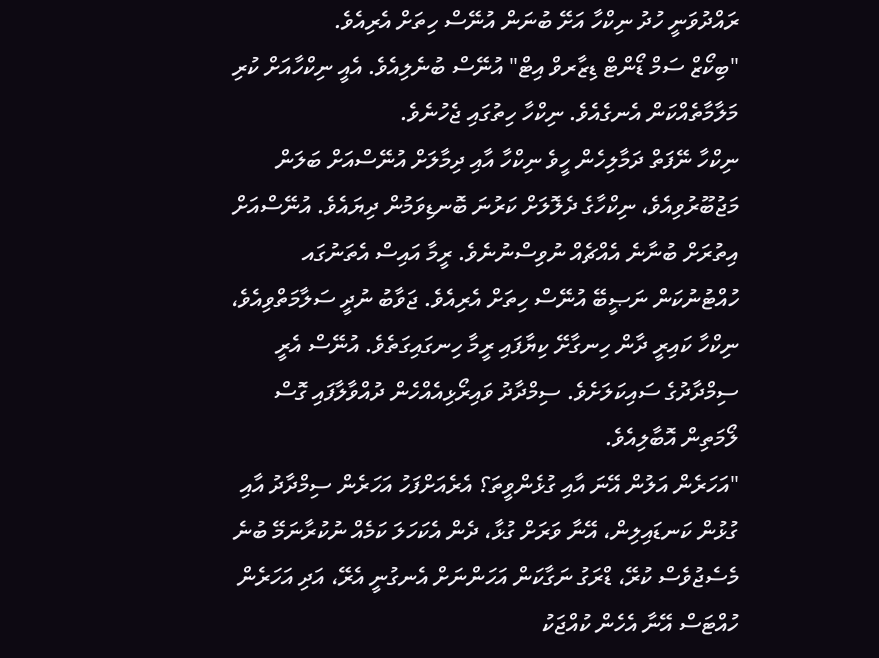ރައްދުވަނީ ހުދު ނިކްހާ އަށޭ ބުނަން އުނޭސް ހިތަށް އެރިއެވެ.
"ބިކޯޒް ސަމް ޑޯންޓް ޑިޒާރވް އިޓް" އުނޭސް ބުނެލިއެވެ. އެއީ ނިކްހާއަށް ކުރި މަލާމާތެއްކަން އެނގެއެވެ. ނިކްހާ ހިތުގައި ޖެހުނެވެ.
ނިކްހާ ނޭފަތް ދަމާލިހެން ހީވެ ނިކްހާ އާއި ދިމާލަށް އުނޭސްއަށް ބަލަން މަޖުބޫރުވިއެވެ، ނިކްހާގެ ދެލޮލަށް ކަރުނަ ބޮނޑިވަމުން ދިޔައެވެ. އުނޭސްއަށް އިތުރަށް ބުނާނެ އެއްޗެއް ނުވިސްނުނެވެ. ރީމާ އައިސް އެތަނުގައ ހުއްޓުނުކަން ނަޞީބޭ އުނޭސް ހިތަށް އެރިއެވެ. ޖަވާބު ނުދީ ސަލާމަތްވިއެވެ، ނިކްހާ ކައިރީ ދާން ހިނގާށޭ ކިޔާފައި ރީމާ ހިނގައިގަތެވެ. އުނޭސް އެރީ ސިމްދާދުގެ ސައިކަލަށެވެ. ސިމްދާދު ވައިރޯޅިއެއްހެން ދުއްވާލާފައި ގޮސް ލޯމަތިން އޮބާލިއެވެ.
"އަހަރެން އަލުން އޭނަ އާއި ގުޅެންވީތަ؟ އެރެއަށްފަހު އަހަރެން ސިމްދާދު އާއި ގުޅުން ކަނޑައިލިން، އޭނާ ވަރަށް ގުޅާ، ދެން އެކަހަލަ ކަމެއް ނުކުރާނަމޭ ބުނެ މެސެޖުވެސް ކުރޭ، ޑްރަގު ނަގާކަން އަހަންނަށް އެނގުނީ އެރޭ، އަދި އަހަރެން ހުއްޓަސް އޭނާ އެހެން ކުއްޖަކު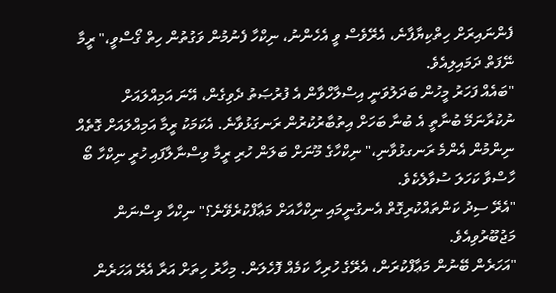ފެންނައިރަށް ހިތްކިޔާފާނެ، އެރޭވެސް ވީ އެހެންނު، ނިކްހާ ފެނުމުން ވަގުތުން ހިތް ގޯސްވީ،" ރީމާ ނޭފަތް ދަމައިލިއެވެ.
"ބައެއް ފަހަރު މީހުން ބަދަލުވަނީ އިސްލާހްވާން އެ ފުރުޞަތު ދެވިގެން، އޭނަ އަމިއްލައަށް ނުކުރާނަމޭ ބުނާތީ އެ ބުނާ ބަހަށް އިތުބާރުކުރުން ރަނގަޅުވާނެ. އެކަމަކު ރީމާ އަމިއްލައަށް ގޮތެއް ނިންމުން އެންމެ ރަނގޅުވާނި،" ނިކްހާގެ މޫނަށް ބަލަން ހުރި ރީމާ ވިސްނާލާފައި ހުރީ ނިކްހާ ބޯ ހާސްވާ ކަހަލަ ސުވާލެކެވެ.
"އެރޭ ސިދު ކަންތައްކުރިގޮތް އެނގުނީމައި ނިކްހާއަށް މަޢާފްކުރެވޭނެ؟" ނިކްހާ ވިސްނަން މަޖުބޫރުވިއެވެ.
"އަހަރެން ބޭނުން މަޢާފްކުރަން، އެރޭގެ ހުރިހާ ކަމެއް ފޮހެލަން. މިހާރު ހިތަށް އަރާ އެރޭ އަހަރެން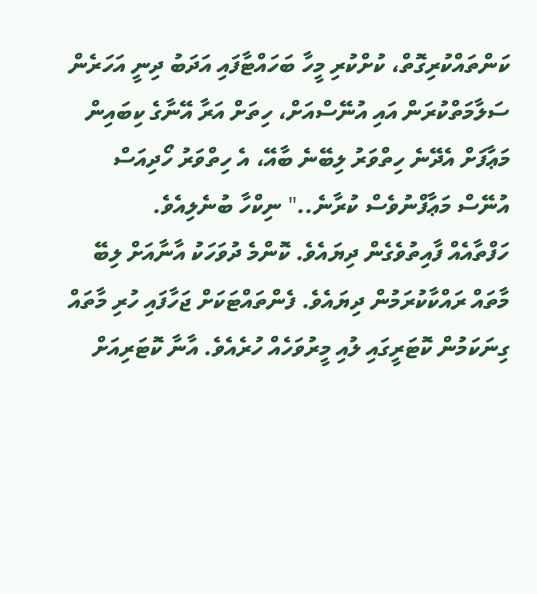ކަންތައްކުރިގޮތް، ކުށްކުރި މީހާ ބަހައްޓާފައި އަދަބު ދިނީ އަހަރެން ސަލާމަތްކުރަން އައި އުނޭސްއަށް، ހިތަށް އަރާ އޭނާގެ ކިބައިން މަޢާފަށް އެދޭނެ ހިތްވަރު ލިބޭނެ ބާއޭ، އެ ހިތްވަރު ހޯދިއަސް އުނޭސް މަޢާފްނުވެސް ކުރާނެ.." ނިކްހާ ބުނެލިއެވެ.
ހަފްތާއެއް ފާއިތުވެގެން ދިޔައެވެ. ކޮންމެ ދުވަހަކު އާނާއަށް ލިބޭ މާތައް ރައްކާކުރަމުން ދިޔައެވެ. ފެންތައްޓަކަށް ޖަހާފައި ހުރި މާތައް ގިނަކަމުން ކޮޓަރީގައި ލުއި މީރުވަހެއް ހުރެއެވެ. އާނާ ކޮޓަރިއަށް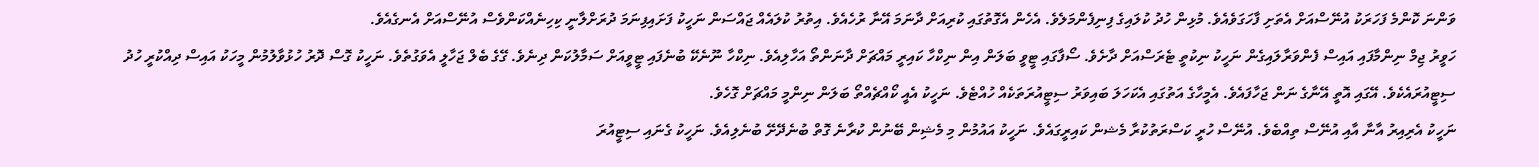ވަންނަ ކޮންމެ ފަހަރަކު އުނޭސްއަށް އެތަށި ފާހަގަވެއެވެ. މުޅިން ހުދު ކުލައިގެ ފިނިފެންމަލެވެ. އެހެން އެގޮތުގައި ކުރިއަށް ދާނަމަ އޭނާ ރުހެއެވެ. އިތުރު ކުލައެއް ޖައްސަން ނަހީކު ފަށައިފިނަމަ ދުރަށްލާނީ ކިހިނެއްކަންވެސް އުނޭސްއަށް އެނގެއެވެ.
ހަވީރު ޖިމް ނިންމާފައި އައިސް ފެންވަރާލައިގެން ނަހީކު ނިކުތީ ޓެރަސްއަށް ދާށެވެ. ސޯފާގައި ޓީވީ ބަލަން އިން ނިކްހާ ކައިރީ މައްޗަށް ދާނަންތޯ އަހާލިއެވެ. ނިކްހާ ނޫނެކޭ ބުނެފައި ޓީވީއަށް ސަމާލުކަން ދިނެވެ. ގޭގެ ބެލް ޖަހާލީ އެވަގުތެވެ. ނަހީކު ގޮސް ދޮރު ހުޅުވާލުމުން މީހަކު އައިސް ދިއްކުރީ ހުދު ސިޓީއުރައެކެވެ. އޭގައި އޮތީ އޭނާގެ ނަން ޖަހާފައެވެ. އެމީހާގެ އަތުގައި އެކަހަލަ ބައިވަރު ސިޓީއުރަތަކެއް ހުއްޓެވެ. ނަހީކު އެއީ ކޯއްޗެއްތޯ ބަލަން ނިންމީ މައްޗަށް ގޮހެވެ.
ނަހީކު އެރިއިރު އާނާ އާއި އުނޭސް ތިއްބެވެ. އުނޭސް ހުރީ ކަސްރަތުކުރާ މެޝން ކައިރީގައެވެ. ނަހީކު އައުމުން މި މެޝިން ބޭނުން ކުރާނެ ގޮތް ބުނެދޭށޭ ބުނެލިއެވެ. ނަހީކު ގެނައި ސިޓީއުރަ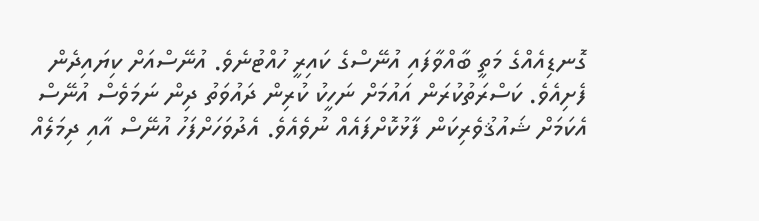ގޮނޑިއެއްގެ މަތީ ބާއްވާފައި އުނޭސްގެ ކައިރީ ހުއްޓުނެވެ. އުނޭސްއަށް ކިޔައިދެން ފެށިއެވެ. ކަސްރަތުކުރަން އައުމަށް ނަހީކު ކުރިން ދައުވަތު ދިން ނަމަވެސް އުނޭސް އެކަމަށް ޝައުޤުވެރިކަން ފާޅުކޮށްފައެއް ނުވެއެވެ. އެދުވަހަށްފަހު އުނޭސް އާއި ދިމަލެއް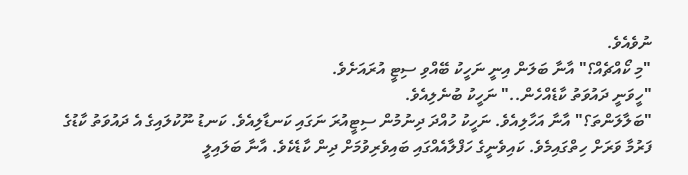ނުވެއެވެ.
"މި ކޯއްޗެއް؟" އާނާ ބަލަން އިނީ ނަހީކު ބޭއްވި ސިޓީ އުރައަށެވެ.
"ހީވަނީ ދައުވަތު ކާޑެއްހެން.." ނަހީކު ބުނެލިއެވެ.
"ބަލާލަންތަ؟" އާނާ އަހާލިއެވެ. ނަހީކު ހުއްދަ ދިނުމުން ސިޓީއުރަ ނަގައި ކަނޑާލިއެވެ. ކަނޑު ނޫކުލައިގެ އެ ދައުވަތު ކާޑުގެ ފަރުމާ ވަރަށް ހިތްގައިމެވެ. ކައިވެނީގެ ހަފްލާއެއްގައި ބައިވެރިވުމަށް ދިން ކާޑެކެވެ. އާނާ ބަލައިލީ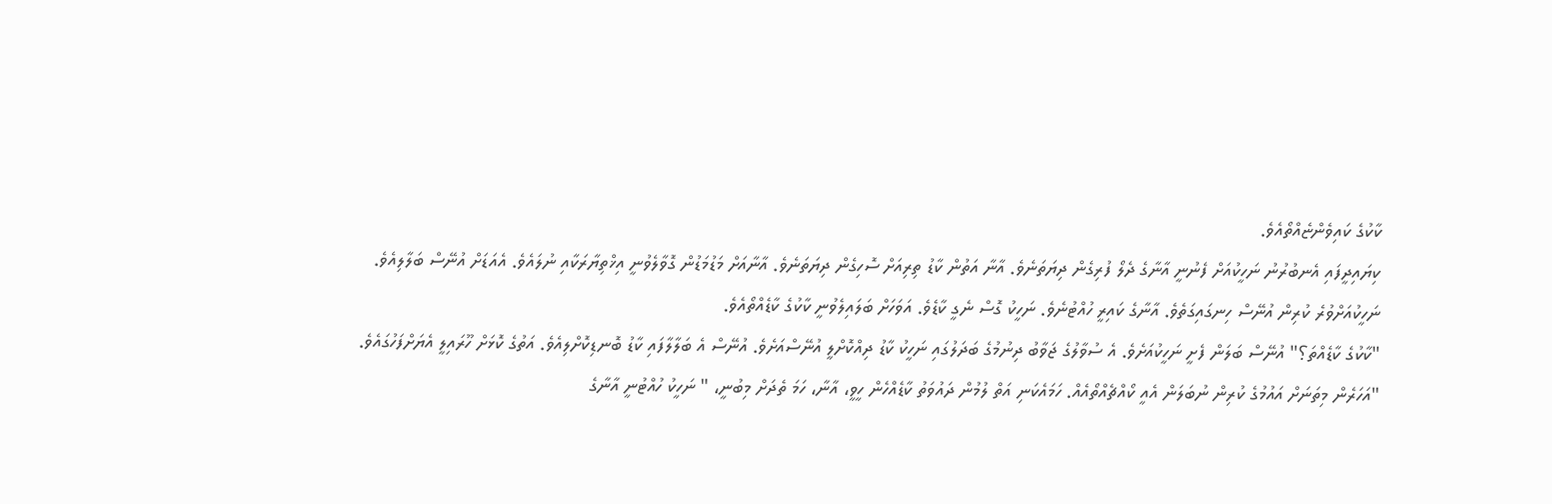ކާކުގެ ކައިވެންޏެއްތޯއެވެ.
ކިޔައިދީފައި އެނބުރުނު ނަހީކުއަށް ފެނުނީ އާނާގެ ދެލޯ ފުރިގެން ދިޔަތަނެވެ. އާނާ އަތުން ކާޑު ތިރިއަށް ސޮހިގެން ދިޔަތަނެވެ. އާނާއަށް މަޑުމަޑުން ގޮވާލެވުނީ އިޚްތިޔާރަކާއި ނުލައެވެ. އެއަޑަށް އުނޭސް ބަލާލިއެވެ. ނަހީކުއަށްވުރެ ކުރިން އުނޭސް ހިނގައިގަތެވެ. އާނާގެ ކައިރީ ހުއްޓުނެވެ. ނަހީކު ގޮސް ނެގީ ކާޑެވެ. އަވަހަށް ބަލައިލެވުނީ ކާކުގެ ކާޑެއްތޯއެވެ.
"ކާކުގެ ކާޑެއްތަ؟" އުނޭސް ބަލަން ފެށީ ނަހީކުއަށެވެ. އެ ސުވާލުގެ ޖަވާބު ދިނުމުގެ ބަދަލުގައި ނަހީކު ކާޑު ދިއްކޮށްލީ އުނޭސްއަށެވެ. އުނޭސް އެ ބަލާލާފައި ކާޑު ބޮނޑިކޮށްލިއެވެ. އަތުގެ ކޮޅަށް ހޫރައިލީ އެޔަށްފަހުގައެވެ.
"އަހަރެން މިތަނަށް އައުމުގެ ކުރިން ނުބަލަން އެއީ ކޯއްޗެއްތޯއެއް. ހަމައެކަނި އަތް ލުމުން ދައުވަތު ކާޑެއްހެން ހީވީ، އާނާ، ހަމަ ތެދަށް މިބުނީ، " ނަހީކު ހުއްޓުނީ އާނާގެ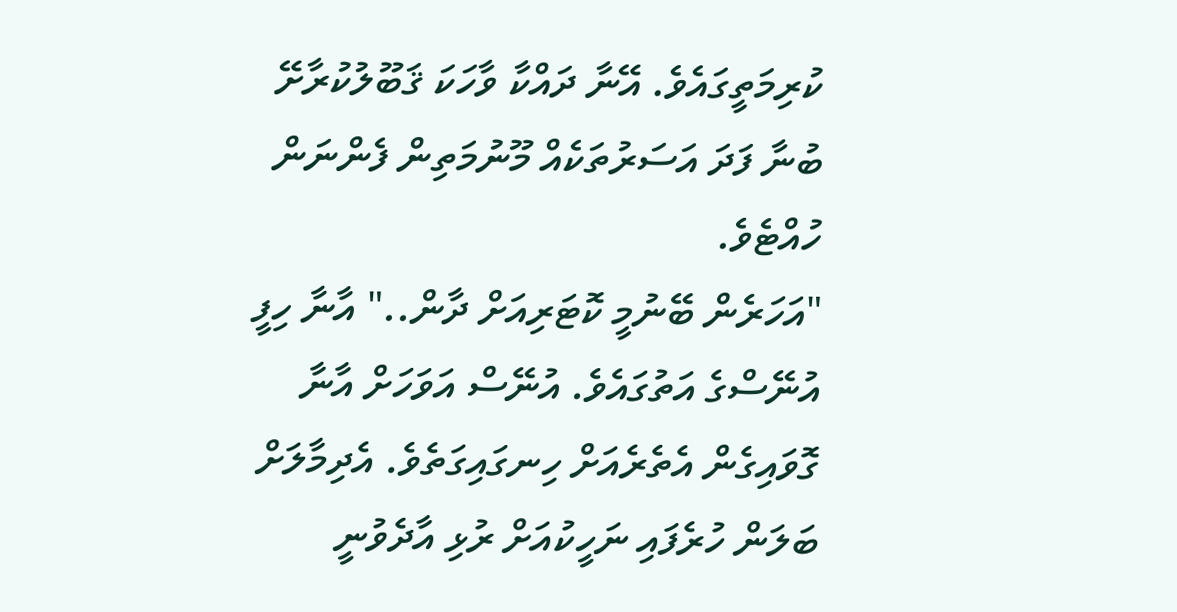ކުރިމަތީގައެވެ. އޭނާ ދައްކާ ވާހަކަ ޤަބޫލުކުރާށޭ ބުނާ ފަދަ އަސަރުތަކެއް މޫނުމަތިން ފެންނަން ހުއްޓެވެ.
"އަހަރެން ބޭނުމީ ކޮޓަރިއަށް ދާން.." އާނާ ހިފީ އުނޭސްގެ އަތުގައެވެ. އުނޭސް އަވަހަށް އާނާ ގޮވައިގެން އެތެރެއަށް ހިނގައިގަތެވެ. އެދިމާލަށް ބަލަން ހުރެފައި ނަހީކުއަށް ރުޅި އާދެވުނީ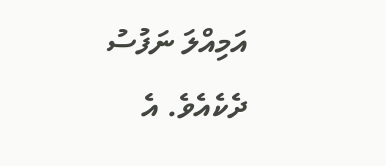އަމިއްލަ ނަފުސު ދެކެއެވެ. އެ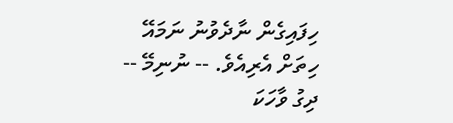ހިފައިގެން ނާދެވުނު ނަމައޭ ހިތަށް އެރިއެވެ. -- ނުނިމޭ --
ދިގު ވާހަކަ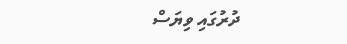ދުރުގައި ވިޔަސް